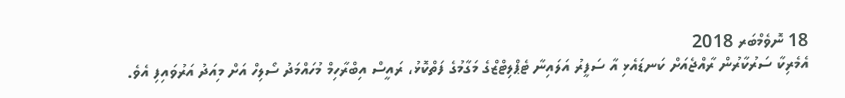18 ނޮވެމްބަރ 2018
އެމެރިކާ ސަރުކާރުން ރާއްޖެއަށް ކަނޑައެޅި އާ ސަފީރު އަލައިނާ ޓެޕްލިޓްޒްގެ މަގާމުގެ ފަތްކޮޅު، ރައީސް އިބްރާހިމް މުހައްމަދު ސޯލިހް އަށް މިއަދު އަރުވައިފި އެވެ.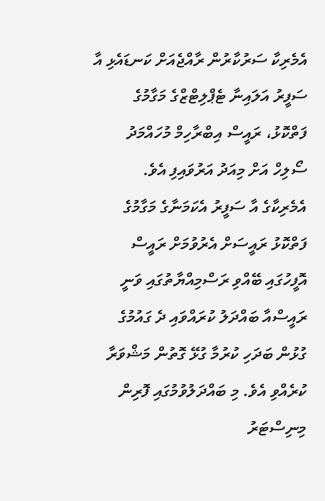އެމެރިކާ ސަރުކާރުން ރާއްޖެއަށް ކަނޑައެޅި އާ ސަފީރު އަލައިނާ ޓެޕްލިޓްޒްގެ މަގާމުގެ ފަތްކޮޅު، ރައީސް އިބްރާހިމް މުހައްމަދު ސޯލިހް އަށް މިއަދު އަރުވައިފި އެވެ.
އެމެރިކާގެ އާ ސަފީރު އެކަމަނާގެ މަގާމުގެ ފަތްކޮޅު ރައީސަށް އެރުވުމަށް ރައީސް އޮފީހުގައި ބޭއްވި ރަސްމިއްޔާތުގައި ވަނީ ރައީސްއާ ބައްދަލު ކުރައްވައި ދެ ގައުމުގެ ގުޅުން ބަދަހި ކުރުމާ ގުޅޭ ގޮތުން މަޝްވަރާ ކުރެއްވި އެވެ. މި ބައްދަލުވުމުގައި ފޮރިން މިނިސްޓަރު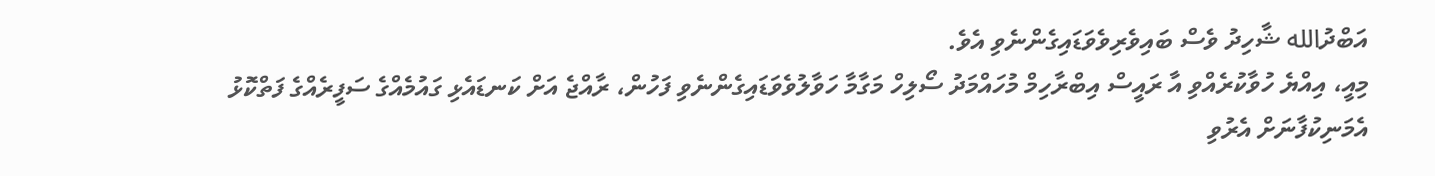އަބްދުالله ޝާހިދު ވެސް ބައިވެރިވެވަޑައިގެންނެވި އެވެ.
މިއީ، އިއްޔެ ހުވާކުރެއްވި އާ ރައީސް އިބްރާހިމް މުހައްމަދު ސޯލިހް މަގާމާ ހަވާލުވެވަޑައިގެންނެވި ފަހުން، ރާއްޖެ އަށް ކަނޑައެޅި ގައުމެއްގެ ސަފީރެއްގެ ފަތްކޮޅު އެމަނިކުފާނަށް އެރުވި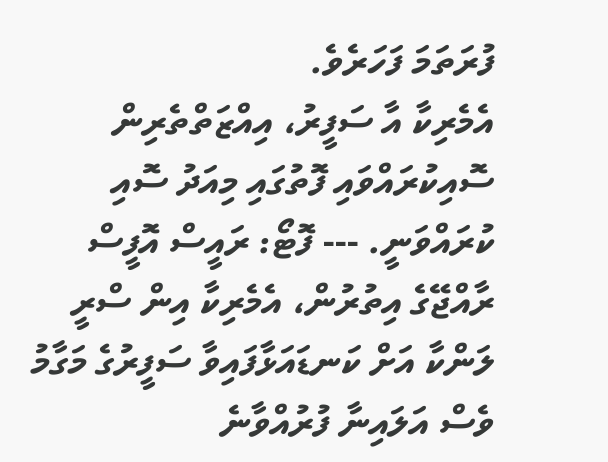ފުރަތަމަ ފަހަރެވެ.
އެމެރިކާ އާ ސަފީރު، އިއްޒަތްތެރިން ސޮއިކުރައްވައި ފޮތުގައި މިއަދު ސޮއި ކުރައްވަނީ. --- ފޮޓޯ: ރައީސް އޮފީސް
ރާއްޖޭގެ އިތުރުން، އެމެރިކާ އިން ސްރީ ލަންކާ އަށް ކަނޑައަޅާފައިވާ ސަފީރުގެ މަގާމު ވެސް އަލައިނާ ފުރުއްވާނެ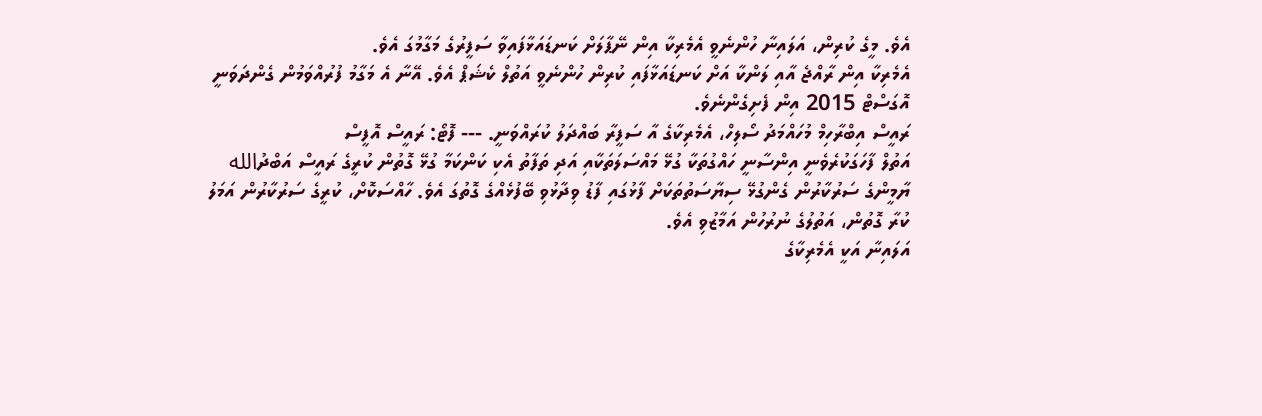އެވެ. މީގެ ކުރިން، އަލައިނާ ހުންނެވީ އެމެރިކާ އިން ނޭޕާލަށް ކަނޑައަޅާފައިވާ ސަފީރުގެ މަގާމުގަ އެވެ.
އެމެރިކާ އިން ރާއްޖެ އާއި ލަންކާ އަށް ކަނޑައަޅާފައި ކުރިން ހުންނެވީ އަތުލް ކެޝަޕް އެވެ. އޭނާ އެ މަގާމު ފުރުއްވަމުން ގެންދަވަނީ އޮގަސްޓް 2015 އިން ފެށިގެންނެވެ.
ރައީސް އިބްރާހިމް މުހައްމަދު ސޯލިހް، އެމެރިކާގެ އާ ސަފީރާ ބައްދަލު ކުރައްވަނީ. --- ފޮޓޯ: ރައީސް އޮފީސް
އަތުލް ފާހަގަކުރެވެނީ އިންސާނީ ހައްގުތަކާ ގުޅޭ މައްސަލަތަކާއި އަދި ތަފާތު އެކި ކަންކަމާ ގުޅޭ ގޮތުން ކުރީގެ ރައީސް އަބްދުالله ޔާމީންގެ ސަރުކާރުން ގެންގުޅޭ ސިޔާސަތުތަކަށް ފާޅުގައި ފާޑު ވިދާޅުވި ބޭފުޅެއްގެ ގޮތުގަ އެވެ. ހާއްސަކޮށް، ކުރީގެ ސަރުކާރުން އަމަލު ކުރާ ގޮތުން، އަތުލުގެ ނުރުހުން އަމާޒުވި އެވެ.
އަލައިނާ އަކީ އެމެރިކާގެ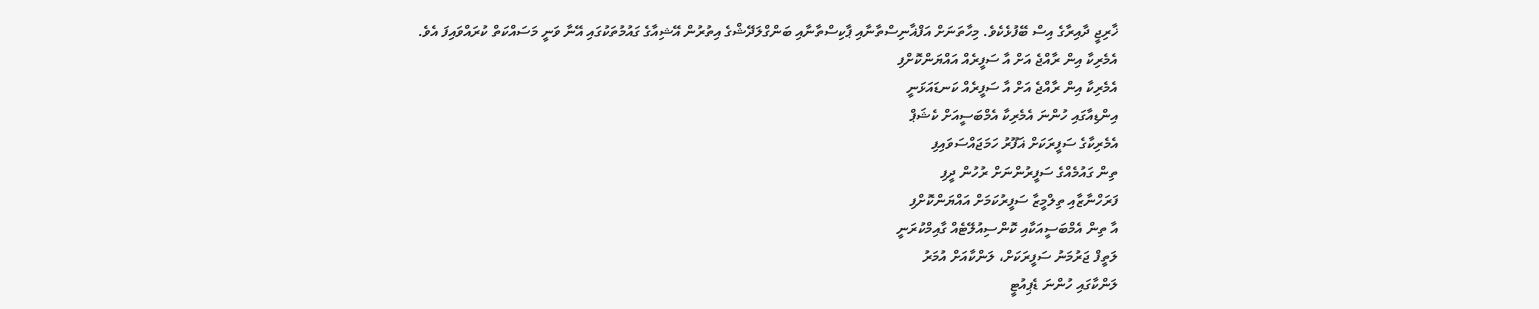ޚާރިޖީ ދާއިރާގެ އިސް ބޭފުޅެކެވެ. މިހާތަނަށް އަފްޣާނިސްތާނާއި ޕާކިސްތާނާއި ބަންގްލަދޭޝްގެ އިތުރުން އޭޝިއާގެ ގައުމުތަކުގައި އޭނާ ވަނީ މަސައްކަތް ކުރައްވައިފަ އެވެ.
އެމެރިކާ އިން ރާއްޖެ އަށް އާ ސަފީރެއް އައްޔަންކޮށްފި
އެމެރިކާ އިން ރާއްޖެ އަށް އާ ސަފީރެއް ކަނޑައަޅަނީ
އިންޑިއާގައި ހުންނަ އެމެރިކާ އެމްބަސީއަށް ކެޝަޕް
އެމެރިކާގެ ސަފީރަކަށް ޣަފޫރު ހަމަޖައްސަވައިފި
ތިން ގައުމެއްގެ ސަފީރުންނަށް ރުހުން ދީފި
ފަރަހްނާޒާއި ތިލްމީޒާ ސަފީރުކަމަށް އައްޔަންކޮށްފި
އާ ތިން އެމްބަސީއަކާއި ކޮންސިއުލޭޓެއް ގާއިމްކުރަނީ
ލަތީފް ޖަރުމަނު ސަފީރަކަށް، ލަންކާއަށް އުމަރު
ލަންކާގައި ހުންނަ ޑެޕިއުޓީ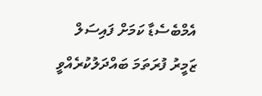އެމްބެސެޑާ ކަމަށް ފައިސަލް
ޒަމީރު ފުރަތަމަ ބައްދަލުކުރެއްވީ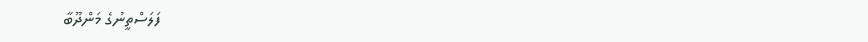ފަލަސްތީނުގެ މަންދޫބާ